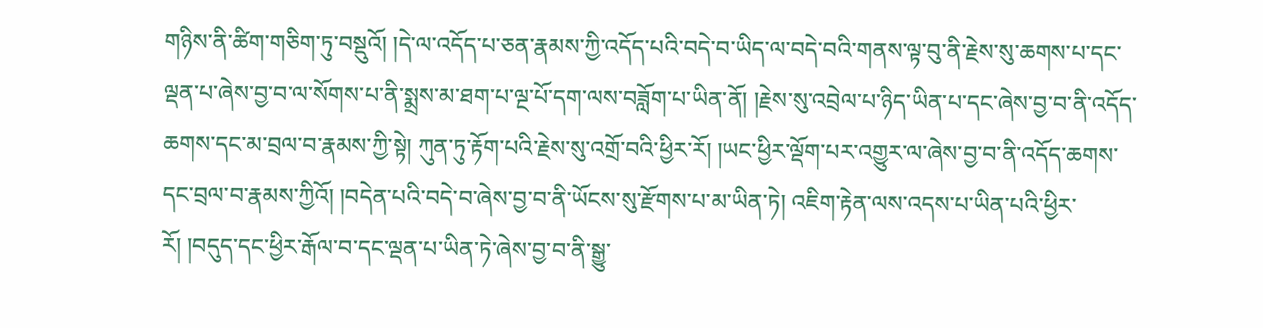གཉིས་ནི་ཚིག་གཅིག་ཏུ་བསྡུའོ། །དེ་ལ་འདོད་པ་ཅན་རྣམས་ཀྱི་འདོད་པའི་བདེ་བ་ཡིད་ལ་བདེ་བའི་གནས་ལྟ་བུ་ནི་རྗེས་སུ་ཆགས་པ་དང་ལྡན་པ་ཞེས་བྱ་བ་ལ་སོགས་པ་ནི་སྨྲས་མ་ཐག་པ་ལྔ་པོ་དག་ལས་བཟློག་པ་ཡིན་ནོ། །རྗེས་སུ་འབྲེལ་པ་ཉིད་ཡིན་པ་དང་ཞེས་བྱ་བ་ནི་འདོད་ཆགས་དང་མ་བྲལ་བ་རྣམས་ཀྱི་སྟེ། ཀུན་ཏུ་རྟོག་པའི་རྗེས་སུ་འགྲོ་བའི་ཕྱིར་རོ། །ཡང་ཕྱིར་ལྡོག་པར་འགྱུར་ལ་ཞེས་བྱ་བ་ནི་འདོད་ཆགས་དང་བྲལ་བ་རྣམས་ཀྱིའོ། །བདེན་པའི་བདེ་བ་ཞེས་བྱ་བ་ནི་ཡོངས་སུ་རྫོགས་པ་མ་ཡིན་ཏེ། འཇིག་རྟེན་ལས་འདས་པ་ཡིན་པའི་ཕྱིར་རོ། །བདུད་དང་ཕྱིར་རྒོལ་བ་དང་ལྡན་པ་ཡིན་ཏེ་ཞེས་བྱ་བ་ནི་སྒྱུ་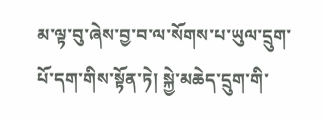མ་ལྟ་བུ་ཞེས་བྱ་བ་ལ་སོགས་པ་ཡུལ་དྲུག་པོ་དག་གིས་སྟོན་ཏེ། སྐྱེ་མཆེད་དྲུག་གི་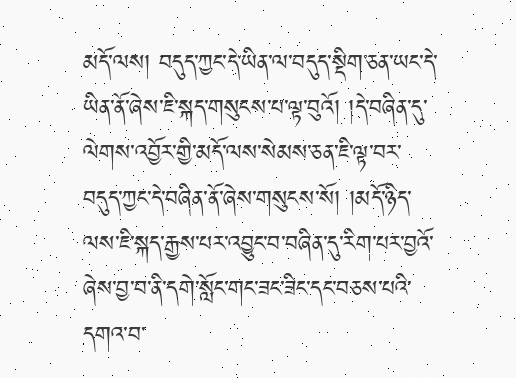མདོ་ལས། བདུད་ཀྱང་དེ་ཡིན་ལ་བདུད་སྡིག་ཅན་ཡང་དེ་ཡིན་ནོ་ཞེས་ཇི་སྐད་གསུངས་པ་ལྟ་བུའོ། །དེ་བཞིན་དུ་ལེགས་འབྱོར་གྱི་མདོ་ལས་སེམས་ཅན་ཇི་ལྟ་བར་བདུད་ཀྱང་དེ་བཞིན་ནོ་ཞེས་གསུངས་སོ། །མདོ་ཉིད་ལས་ཇི་སྐད་རྒྱས་པར་འབྱུང་བ་བཞིན་དུ་རིག་པར་བྱའོ་ཞེས་བྱ་བ་ནི་དགེ་སློང་གང་ཟང་ཟིང་དང་བཅས་པའི་དགའ་བ་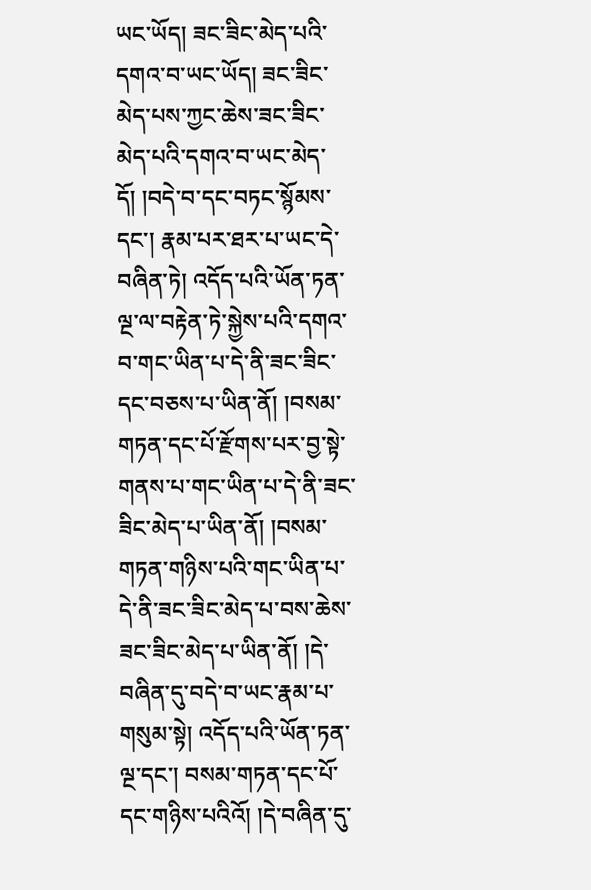ཡང་ཡོད། ཟང་ཟིང་མེད་པའི་དགའ་བ་ཡང་ཡོད། ཟང་ཟིང་མེད་པས་ཀྱང་ཆེས་ཟང་ཟིང་མེད་པའི་དགའ་བ་ཡང་མེད་དོ། །བདེ་བ་དང་བཏང་སྙོམས་དང་། རྣམ་པར་ཐར་པ་ཡང་དེ་བཞིན་ཏེ། འདོད་པའི་ཡོན་ཏན་ལྔ་ལ་བརྟེན་ཏེ་སྐྱེས་པའི་དགའ་བ་གང་ཡིན་པ་དེ་ནི་ཟང་ཟིང་དང་བཅས་པ་ཡིན་ནོ། །བསམ་གཏན་དང་པོ་རྫོགས་པར་བྱ་སྟེ་གནས་པ་གང་ཡིན་པ་དེ་ནི་ཟང་ཟིང་མེད་པ་ཡིན་ནོ། །བསམ་གཏན་གཉིས་པའི་གང་ཡིན་པ་དེ་ནི་ཟང་ཟིང་མེད་པ་བས་ཆེས་ཟང་ཟིང་མེད་པ་ཡིན་ནོ། །དེ་བཞིན་དུ་བདེ་བ་ཡང་རྣམ་པ་གསུམ་སྟེ། འདོད་པའི་ཡོན་ཏན་ལྔ་དང་། བསམ་གཏན་དང་པོ་དང་གཉིས་པའིའོ། །དེ་བཞིན་དུ་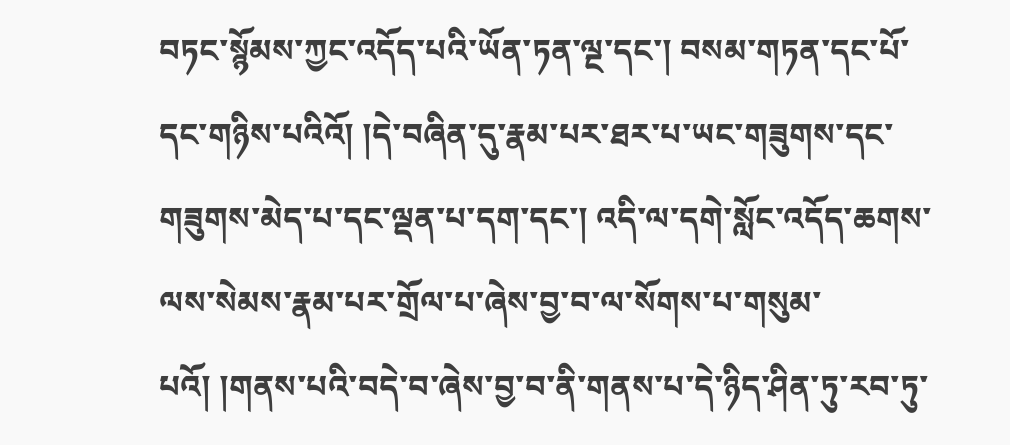བཏང་སྙོམས་ཀྱང་འདོད་པའི་ཡོན་ཏན་ལྔ་དང་། བསམ་གཏན་དང་པོ་དང་གཉིས་པའིའོ། །དེ་བཞིན་དུ་རྣམ་པར་ཐར་པ་ཡང་གཟུགས་དང་གཟུགས་མེད་པ་དང་ལྡན་པ་དག་དང་། འདི་ལ་དགེ་སློང་འདོད་ཆགས་ལས་སེམས་རྣམ་པར་གྲོལ་པ་ཞེས་བྱ་བ་ལ་སོགས་པ་གསུམ་པའོ། །གནས་པའི་བདེ་བ་ཞེས་བྱ་བ་ནི་གནས་པ་དེ་ཉིད་ཤིན་ཏུ་རབ་ཏུ་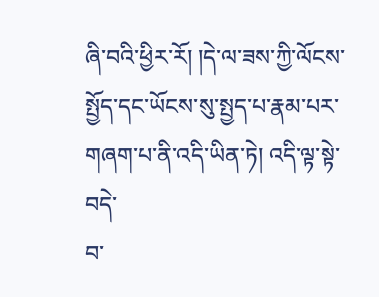ཞི་བའི་ཕྱིར་རོ། །དེ་ལ་ཟས་ཀྱི་ལོངས་སྤྱོད་དང་ཡོངས་སུ་སྤྱད་པ་རྣམ་པར་གཞག་པ་ནི་འདི་ཡིན་ཏེ། འདི་ལྟ་སྟེ་བདེ་
བ་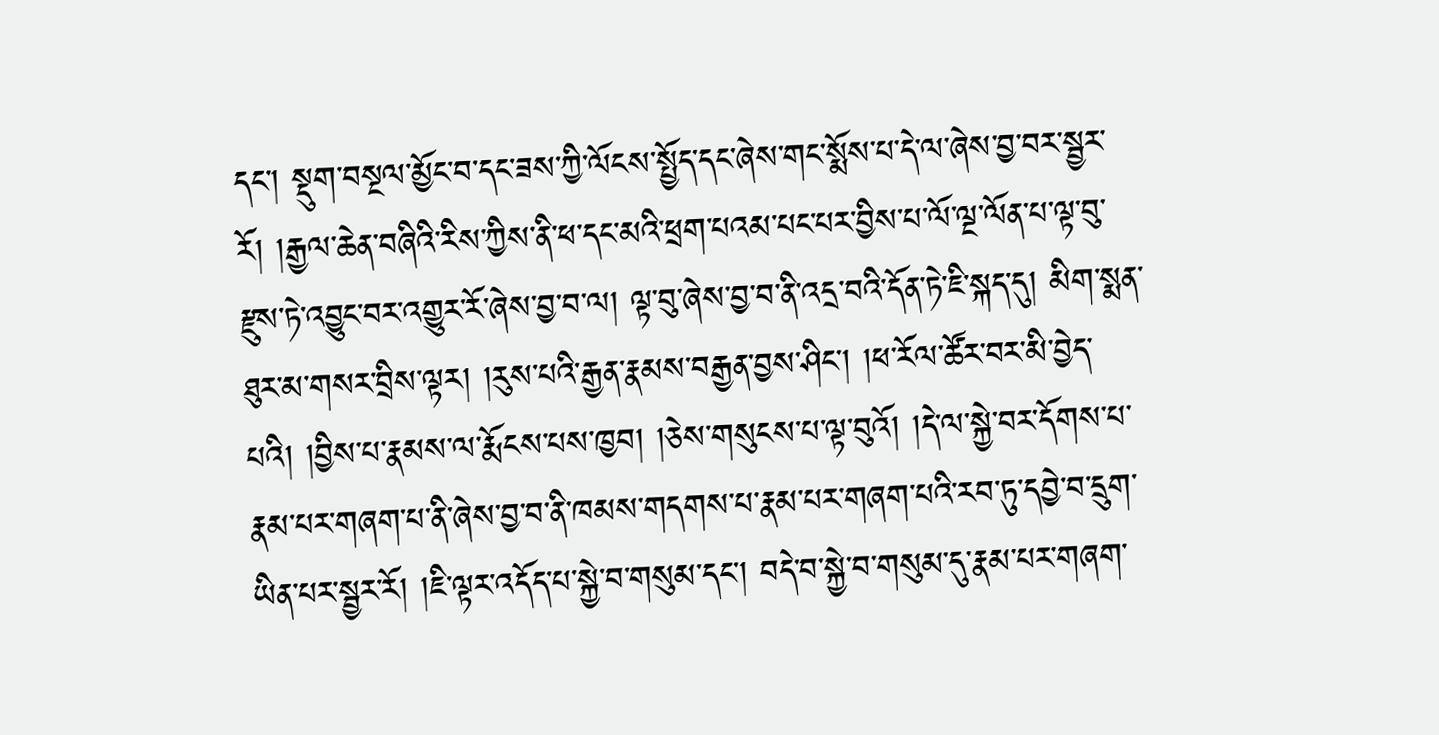དང་། སྡུག་བསྔལ་མྱོང་བ་དང་ཟས་ཀྱི་ལོངས་སྤྱོད་དང་ཞེས་གང་སྨོས་པ་དེ་ལ་ཞེས་བྱ་བར་སྦྱར་རོ། །རྒྱལ་ཆེན་བཞིའི་རིས་ཀྱིས་ནི་ཕ་དང་མའི་ཕྲག་པའམ་པང་པར་བྱིས་པ་ལོ་ལྔ་ལོན་པ་ལྟ་བུ་རྫུས་ཏེ་འབྱུང་བར་འགྱུར་རོ་ཞེས་བྱ་བ་ལ། ལྟ་བུ་ཞེས་བྱ་བ་ནི་འདྲ་བའི་དོན་ཏེ་ཇི་སྐད་དུ། མིག་སྨན་ཐུར་མ་གསར་བྲིས་ལྟར། །རུས་པའི་རྒྱན་རྣམས་བརྒྱན་བྱས་ཤིང་། །ཕ་རོལ་ཚོར་བར་མི་བྱེད་པའི། །བྱིས་པ་རྣམས་ལ་རྨོངས་པས་ཁྱབ། །ཅེས་གསུངས་པ་ལྟ་བུའོ། །དེ་ལ་སྐྱེ་བར་དོགས་པ་རྣམ་པར་གཞག་པ་ནི་ཞེས་བྱ་བ་ནི་ཁམས་གདགས་པ་རྣམ་པར་གཞག་པའི་རབ་ཏུ་དབྱེ་བ་དྲུག་ཡིན་པར་སྦྱར་རོ། །ཇི་ལྟར་འདོད་པ་སྐྱེ་བ་གསུམ་དང་། བདེ་བ་སྐྱེ་བ་གསུམ་དུ་རྣམ་པར་གཞག་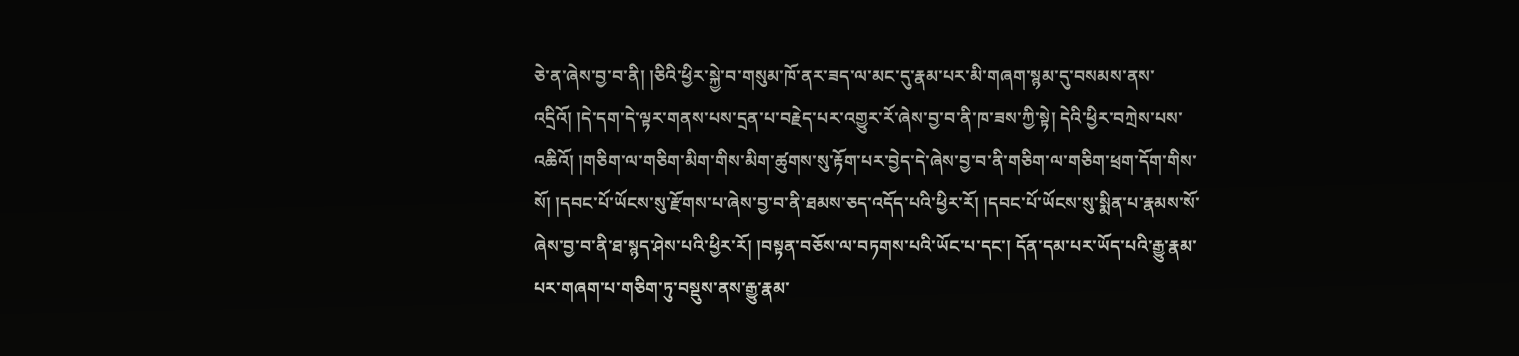ཅེ་ན་ཞེས་བྱ་བ་ནི། །ཅིའི་ཕྱིར་སྐྱེ་བ་གསུམ་ཁོ་ནར་ཟད་ལ་མང་དུ་རྣམ་པར་མི་གཞག་སྙམ་དུ་བསམས་ནས་འདྲིའོ། །དེ་དག་དེ་ལྟར་གནས་པས་དྲན་པ་བརྗེད་པར་འགྱུར་རོ་ཞེས་བྱ་བ་ནི་ཁ་ཟས་ཀྱི་སྟེ། དེའི་ཕྱིར་བཀྲེས་པས་འཆིའོ། །གཅིག་ལ་གཅིག་མིག་གིས་མིག་ཚུགས་སུ་རྟོག་པར་བྱེད་དེ་ཞེས་བྱ་བ་ནི་གཅིག་ལ་གཅིག་ཕྲག་དོག་གིས་སོ། །དབང་པོ་ཡོངས་སུ་རྫོགས་པ་ཞེས་བྱ་བ་ནི་ཐམས་ཅད་འདོད་པའི་ཕྱིར་རོ། །དབང་པོ་ཡོངས་སུ་སྨིན་པ་རྣམས་སོ་ཞེས་བྱ་བ་ནི་ཐ་སྙད་ཤེས་པའི་ཕྱིར་རོ། །བསྟན་བཅོས་ལ་བཏགས་པའི་ཡོང་པ་དང་། དོན་དམ་པར་ཡོད་པའི་རྒྱུ་རྣམ་པར་གཞག་པ་གཅིག་ཏུ་བསྡུས་ནས་རྒྱུ་རྣམ་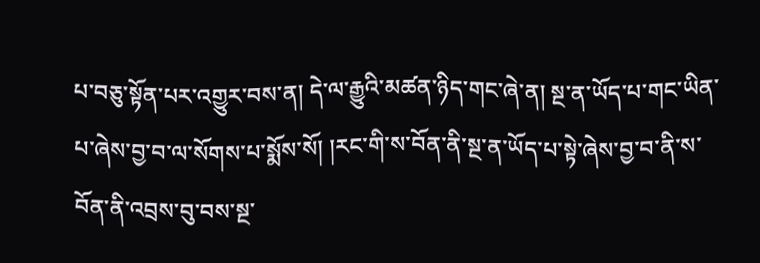པ་བཅུ་སྟོན་པར་འགྱུར་བས་ན། དེ་ལ་རྒྱུའི་མཚན་ཉིད་གང་ཞེ་ན། སྔ་ན་ཡོད་པ་གང་ཡིན་པ་ཞེས་བྱ་བ་ལ་སོགས་པ་སྨོས་སོ། །རང་གི་ས་བོན་ནི་སྔ་ན་ཡོད་པ་སྟེ་ཞེས་བྱ་བ་ནི་ས་བོན་ནི་འབྲས་བུ་བས་སྔ་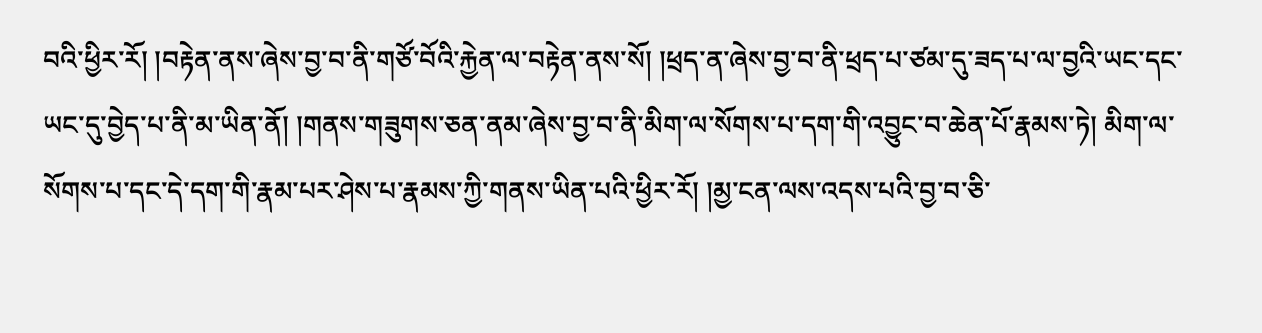བའི་ཕྱིར་རོ། །བརྟེན་ནས་ཞེས་བྱ་བ་ནི་གཙོ་བོའི་རྐྱེན་ལ་བརྟེན་ནས་སོ། །ཕྲད་ན་ཞེས་བྱ་བ་ནི་ཕྲད་པ་ཙམ་དུ་ཟད་པ་ལ་བྱའི་ཡང་དང་ཡང་དུ་བྱེད་པ་ནི་མ་ཡིན་ནོ། །གནས་གཟུགས་ཅན་ནམ་ཞེས་བྱ་བ་ནི་མིག་ལ་སོགས་པ་དག་གི་འབྱུང་བ་ཆེན་པོ་རྣམས་ཏེ། མིག་ལ་སོགས་པ་དང་དེ་དག་གི་རྣམ་པར་ཤེས་པ་རྣམས་ཀྱི་གནས་ཡིན་པའི་ཕྱིར་རོ། །མྱ་ངན་ལས་འདས་པའི་བྱ་བ་ཅི་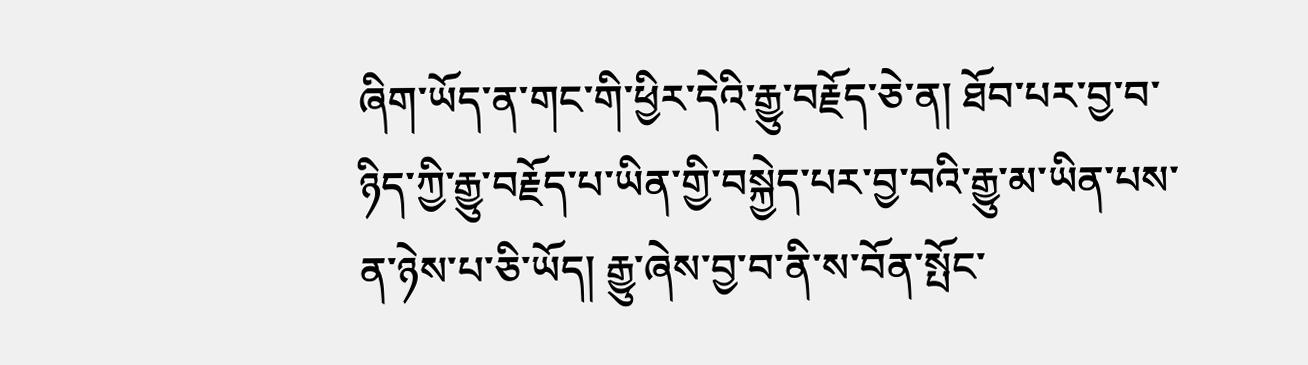ཞིག་ཡོད་ན་གང་གི་ཕྱིར་དེའི་རྒྱུ་བརྗོད་ཅེ་ན། ཐོབ་པར་བྱ་བ་ཉིད་ཀྱི་རྒྱུ་བརྗོད་པ་ཡིན་གྱི་བསྐྱེད་པར་བྱ་བའི་རྒྱུ་མ་ཡིན་པས་ན་ཉེས་པ་ཅི་ཡོད། རྒྱུ་ཞེས་བྱ་བ་ནི་ས་བོན་སྤོང་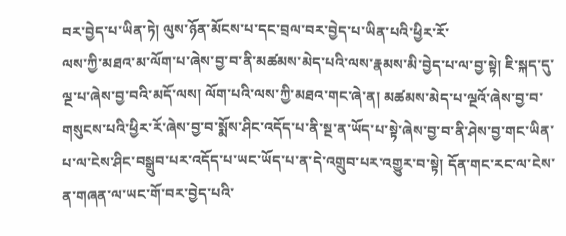བར་བྱེད་པ་ཡིན་ཏེ། ལུས་ཉོན་མོངས་པ་དང་བྲལ་བར་བྱེད་པ་ཡིན་པའི་ཕྱིར་རོ་
ལས་ཀྱི་མཐའ་མ་ལོག་པ་ཞེས་བྱ་བ་ནི་མཚམས་མེད་པའི་ལས་རྣམས་མི་བྱེད་པ་ལ་བྱ་སྟེ། ཇི་སྐད་དུ་ལྔ་པ་ཞེས་བྱ་བའི་མདོ་ལས། ལོག་པའི་ལས་ཀྱི་མཐའ་གང་ཞེ་ན། མཚམས་མེད་པ་ལྔའོ་ཞེས་བྱ་བ་གསུངས་པའི་ཕྱིར་རོ་ཞེས་བྱ་བ་སྨོས་ཤིང་འདོད་པ་ནི་སྔ་ན་ཡོད་པ་སྟེ་ཞེས་བྱ་བ་ནི་ཤེས་བྱ་གང་ཡིན་པ་ལ་ངེས་ཤིང་བསྒྲུབ་པར་འདོད་པ་ཡང་ཡོད་པ་ན་དེ་འགྲུབ་པར་འགྱུར་བ་སྟེ། དོན་གང་རང་ལ་ངེས་ན་གཞན་ལ་ཡང་གོ་བར་བྱེད་པའི་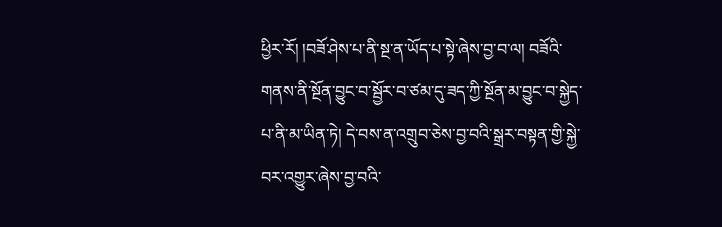ཕྱིར་རོ། །བཟོ་ཤེས་པ་ནི་སྔ་ན་ཡོད་པ་སྟེ་ཞེས་བྱ་བ་ལ། བཟོའི་གནས་ནི་སྔོན་བྱུང་བ་སྦྱོར་བ་ཙམ་དུ་ཟད་ཀྱི་སྔོན་མ་བྱུང་བ་སྐྱེད་པ་ནི་མ་ཡིན་ཏེ། དེ་བས་ན་འགྲུབ་ཅེས་བྱ་བའི་སྒྲར་བསྟན་གྱི་སྐྱེ་བར་འགྱུར་ཞེས་བྱ་བའི་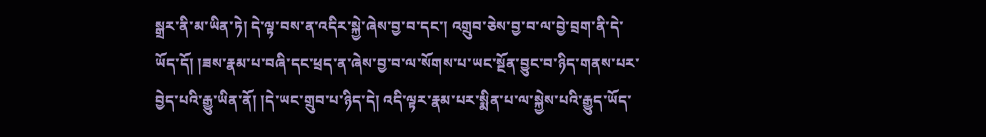སྒྲར་ནི་མ་ཡིན་ཏེ། དེ་ལྟ་བས་ན་འདིར་སྐྱེ་ཞེས་བྱ་བ་དང་། འགྲུབ་ཅེས་བྱ་བ་ལ་བྱེ་བྲག་ནི་དེ་ཡོད་དོ། །ཟས་རྣམ་པ་བཞི་དང་ཕྲད་ན་ཞེས་བྱ་བ་ལ་སོགས་པ་ཡང་སྔོན་བྱུང་བ་ཉིད་གནས་པར་བྱེད་པའི་རྒྱུ་ཡིན་ནོ། །དེ་ཡང་གྲུབ་པ་ཉིད་དེ། འདི་ལྟར་རྣམ་པར་སྨིན་པ་ལ་སྐྱེས་པའི་རྒྱུད་ཡོད་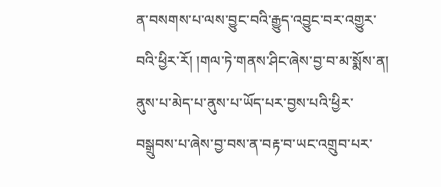ན་བསགས་པ་ལས་བྱུང་བའི་རྒྱུད་འབྱུང་བར་འགྱུར་བའི་ཕྱིར་རོ། །གལ་ཏེ་གནས་ཤིང་ཞེས་བྱ་བ་མ་སྨོས་ན། ནུས་པ་མེད་པ་ནུས་པ་ཡོད་པར་བྱས་པའི་ཕྱིར་བསྒྲུབས་པ་ཞེས་བྱ་བས་ན་བརྟ་བ་ཡང་འགྲུབ་པར་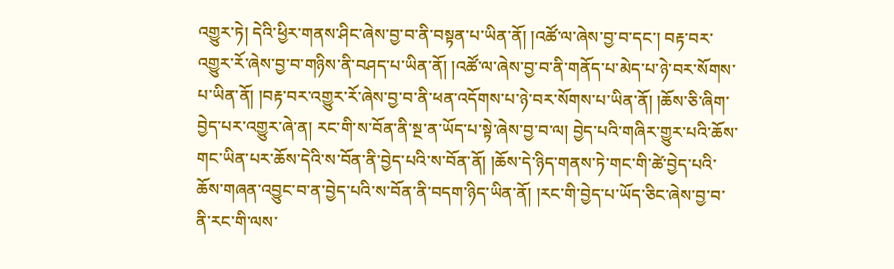འགྱུར་ཏེ། དེའི་ཕྱིར་གནས་ཤིང་ཞེས་བྱ་བ་ནི་བསྟན་པ་ཡིན་ནོ། །འཚོ་ལ་ཞེས་བྱ་བ་དང་། བརྟ་བར་འགྱུར་རོ་ཞེས་བྱ་བ་གཉིས་ནི་བཤད་པ་ཡིན་ནོ། །འཚོ་ལ་ཞེས་བྱ་བ་ནི་གནོད་པ་མེད་པ་ཉེ་བར་སོགས་པ་ཡིན་ནོ། །བརྟ་བར་འགྱུར་རོ་ཞེས་བྱ་བ་ནི་ཕན་འདོགས་པ་ཉེ་བར་སོགས་པ་ཡིན་ནོ། །ཆོས་ཅི་ཞིག་བྱེད་པར་འགྱུར་ཞེ་ན། རང་གི་ས་བོན་ནི་སྔ་ན་ཡོད་པ་སྟེ་ཞེས་བྱ་བ་ལ། བྱེད་པའི་གཞིར་གྱུར་པའི་ཆོས་གང་ཡིན་པར་ཆོས་དེའི་ས་བོན་ནི་བྱེད་པའི་ས་བོན་ནོ། །ཆོས་དེ་ཉིད་གནས་ཏེ་གང་གི་ཚེ་བྱེད་པའི་ཆོས་གཞན་འབྱུང་བ་ན་བྱེད་པའི་ས་བོན་ནི་བདག་ཉིད་ཡིན་ནོ། །རང་གི་བྱེད་པ་ཡོད་ཅིང་ཞེས་བྱ་བ་ནི་རང་གི་ལས་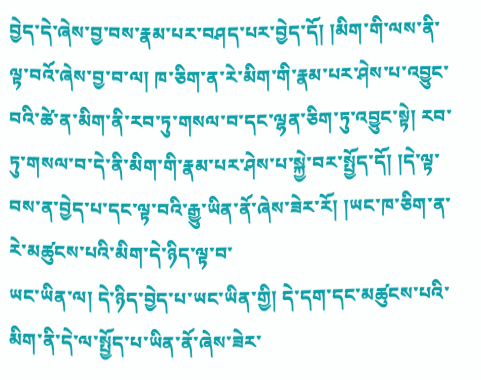བྱེད་དེ་ཞེས་བྱ་བས་རྣམ་པར་བཤད་པར་བྱེད་དོ། །མིག་གི་ལས་ནི་ལྟ་བའོ་ཞེས་བྱ་བ་ལ། ཁ་ཅིག་ན་རེ་མིག་གི་རྣམ་པར་ཤེས་པ་འབྱུང་བའི་ཚེ་ན་མིག་ནི་རབ་ཏུ་གསལ་བ་དང་ལྷན་ཅིག་ཏུ་འབྱུང་སྟེ། རབ་ཏུ་གསལ་བ་དེ་ནི་མིག་གི་རྣམ་པར་ཤེས་པ་སྐྱེ་བར་སྤྱོད་དོ། །དེ་ལྟ་བས་ན་བྱེད་པ་དང་ལྟ་བའི་རྒྱུ་ཡིན་ནོ་ཞེས་ཟེར་རོ། །ཡང་ཁ་ཅིག་ན་རེ་མཚུངས་པའི་མིག་དེ་ཉིད་ལྟ་བ་
ཡང་ཡིན་ལ། དེ་ཉིད་བྱེད་པ་ཡང་ཡིན་གྱི། དེ་དག་དང་མཚུངས་པའི་མིག་ནི་དེ་ལ་སྤྱོད་པ་ཡིན་ནོ་ཞེས་ཟེར་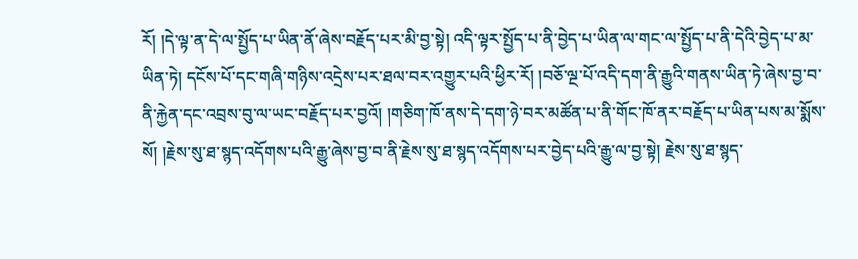རོ། །དེ་ལྟ་ན་དེ་ལ་སྤྱོད་པ་ཡིན་ནོ་ཞེས་བརྗོད་པར་མི་བྱ་སྟེ། འདི་ལྟར་སྤྱོད་པ་ནི་བྱེད་པ་ཡིན་ལ་གང་ལ་སྤྱོད་པ་ནི་དེའི་བྱེད་པ་མ་ཡིན་ཏེ། དངོས་པོ་དང་གཞི་གཉིས་འདྲེས་པར་ཐལ་བར་འགྱུར་པའི་ཕྱིར་རོ། །བཅོ་ལྔ་པོ་འདི་དག་ནི་རྒྱུའི་གནས་ཡིན་ཏེ་ཞེས་བྱ་བ་ནི་རྐྱེན་དང་འབྲས་བུ་ལ་ཡང་བརྗོད་པར་བྱའོ། །གཅིག་ཁོ་ནས་དེ་དག་ཉེ་བར་མཚོན་པ་ནི་གོང་ཁོ་ནར་བརྗོད་པ་ཡིན་པས་མ་སྨོས་སོ། །རྗེས་སུ་ཐ་སྙད་འདོགས་པའི་རྒྱུ་ཞེས་བྱ་བ་ནི་རྗེས་སུ་ཐ་སྙད་འདོགས་པར་བྱེད་པའི་རྒྱུ་ལ་བྱ་སྟེ། རྗེས་སུ་ཐ་སྙད་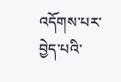འདོགས་པར་བྱེད་པའི་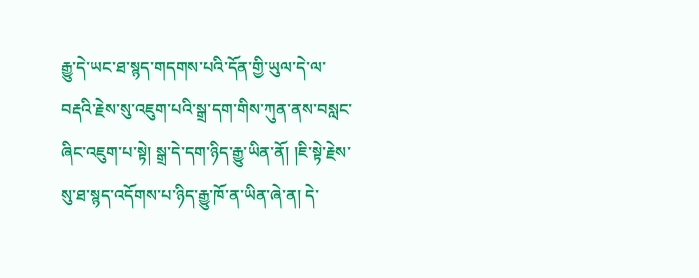རྒྱུ་དེ་ཡང་ཐ་སྙད་གདགས་པའི་དོན་གྱི་ཡུལ་དེ་ལ་བརྡའི་རྗེས་སུ་འཇུག་པའི་སྒྲ་དག་གིས་ཀུན་ནས་བསླང་ཞིང་འཇུག་པ་སྟེ། སྒྲ་དེ་དག་ཉིད་རྒྱུ་ཡིན་ནོ། །ཇི་སྟེ་རྗེས་སུ་ཐ་སྙད་འདོགས་པ་ཉིད་རྒྱུ་ཁོ་ན་ཡིན་ཞེ་ན། དེ་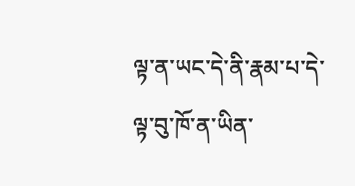ལྟ་ན་ཡང་དེ་ནི་རྣམ་པ་དེ་ལྟ་བུ་ཁོ་ན་ཡིན་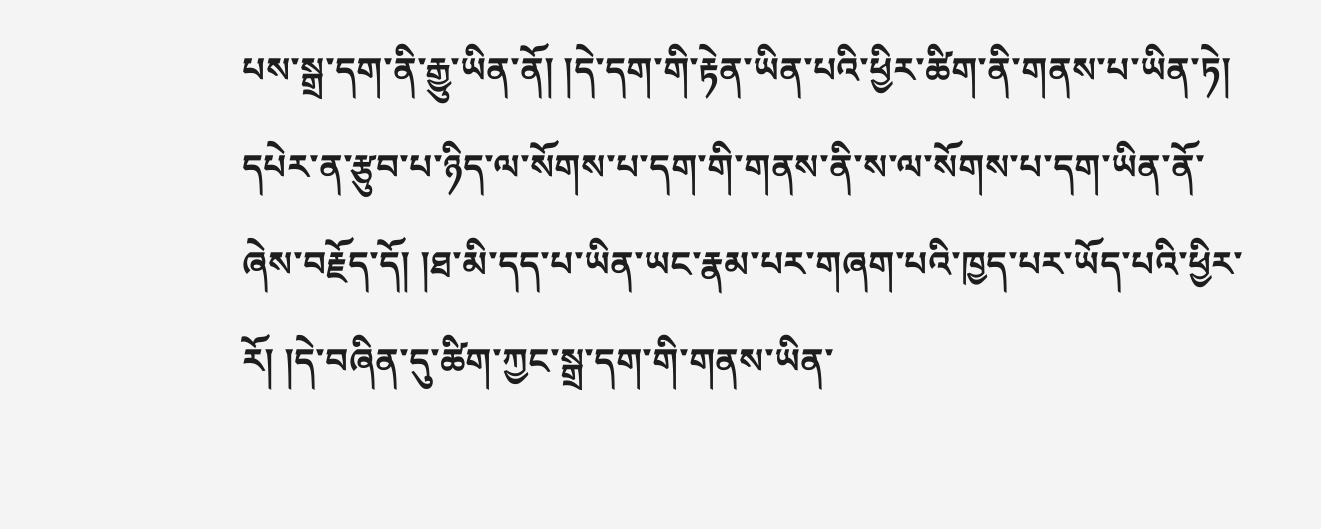པས་སྒྲ་དག་ནི་རྒྱུ་ཡིན་ནོ། །དེ་དག་གི་རྟེན་ཡིན་པའི་ཕྱིར་ཚིག་ནི་གནས་པ་ཡིན་ཏེ། དཔེར་ན་རྩུབ་པ་ཉིད་ལ་སོགས་པ་དག་གི་གནས་ནི་ས་ལ་སོགས་པ་དག་ཡིན་ནོ་ཞེས་བརྗོད་དོ། །ཐ་མི་དད་པ་ཡིན་ཡང་རྣམ་པར་གཞག་པའི་ཁྱད་པར་ཡོད་པའི་ཕྱིར་རོ། །དེ་བཞིན་དུ་ཚིག་ཀྱང་སྒྲ་དག་གི་གནས་ཡིན་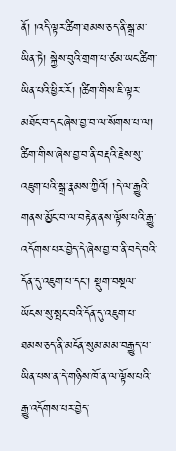ནོ། །འདི་ལྟར་ཚིག་ཐམས་ཅད་ནི་སྒྲ་མ་ཡིན་ཏེ། སྐྱེས་བུའི་གྲག་པ་ཙམ་ཡང་ཚིག་ཡིན་པའི་ཕྱིར་རོ། །ཚིག་གིས་ཇི་ལྟར་མཐོང་བ་དང་ཞེས་བྱ་བ་ལ་སོགས་པ་ལ། ཚིག་གིས་ཞེས་བྱ་བ་ནི་བརྡའི་རྗེས་སུ་འཇུག་པའི་སྒྲ་རྣམས་ཀྱིའོ། །དེ་ལ་རྒྱུའི་གནས་མྱོང་བ་ལ་བརྟེན་ནས་ལྟོས་པའི་རྒྱུ་འདོགས་པར་བྱེད་དེ་ཞེས་བྱ་བ་ནི་བདེ་བའི་དོན་དུ་འཇུག་པ་དང་། སྡུག་བསྔལ་ཡོངས་སུ་སྤང་བའི་དོན་དུ་འཇུག་པ་ཐམས་ཅད་ནི་མངོན་སུམ་མམ་བརྒྱུད་པ་ཡིན་པས་ན་དེ་གཉིས་ཁོ་ན་ལ་ལྟོས་པའི་རྒྱུ་འདོགས་པར་བྱེད་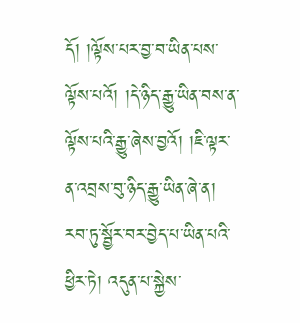དོ། །ལྟོས་པར་བྱ་བ་ཡིན་པས་ལྟོས་པའོ། །དེ་ཉིད་རྒྱུ་ཡིན་བས་ན་ལྟོས་པའི་རྒྱུ་ཞེས་བྱའོ། །ཇི་ལྟར་ན་འབྲས་བུ་ཉིད་རྒྱུ་ཡིན་ཞེ་ན། རབ་ཏུ་སྦྱོར་བར་བྱེད་པ་ཡིན་པའི་ཕྱིར་ཏེ། འདུན་པ་སྐྱེས་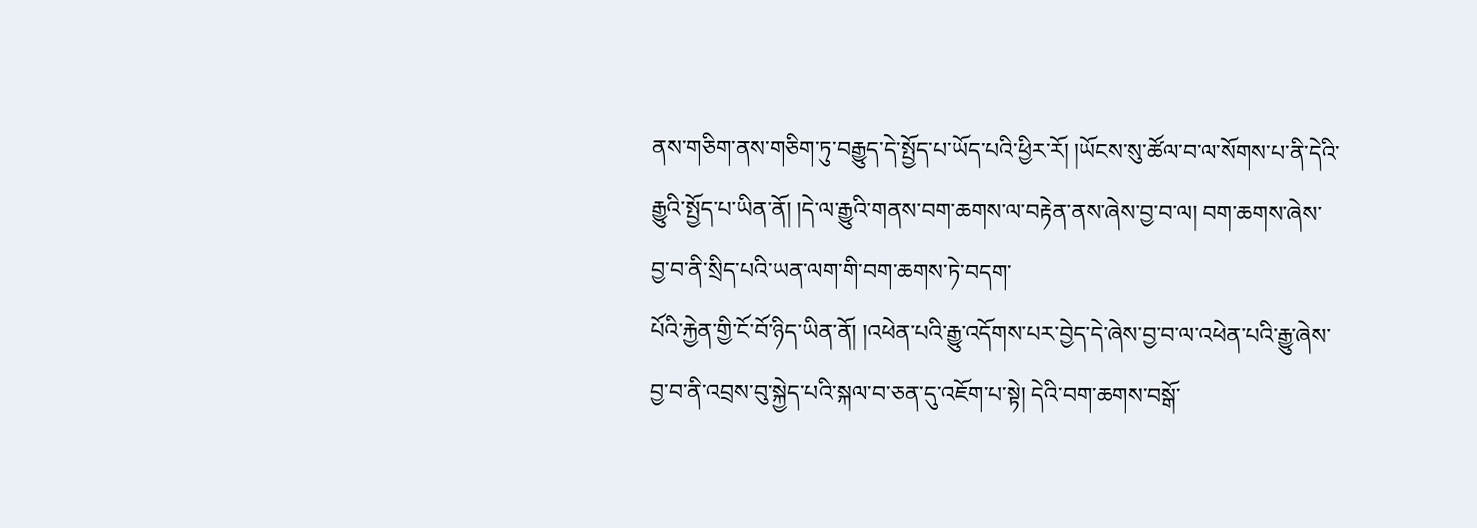ནས་གཅིག་ནས་གཅིག་ཏུ་བརྒྱུད་དེ་སྤྱོད་པ་ཡོད་པའི་ཕྱིར་རོ། །ཡོངས་སུ་ཚོལ་བ་ལ་སོགས་པ་ནི་དེའི་རྒྱུའི་སྤྱོད་པ་ཡིན་ནོ། །དེ་ལ་རྒྱུའི་གནས་བག་ཆགས་ལ་བརྟེན་ནས་ཞེས་བྱ་བ་ལ། བག་ཆགས་ཞེས་བྱ་བ་ནི་སྲིད་པའི་ཡན་ལག་གི་བག་ཆགས་ཏེ་བདག་
པོའི་རྐྱེན་གྱི་ངོ་བོ་ཉིད་ཡིན་ནོ། །འཕེན་པའི་རྒྱུ་འདོགས་པར་བྱེད་དེ་ཞེས་བྱ་བ་ལ་འཕེན་པའི་རྒྱུ་ཞེས་བྱ་བ་ནི་འབྲས་བུ་སྐྱེད་པའི་སྐལ་བ་ཅན་དུ་འཇོག་པ་སྟེ། དེའི་བག་ཆགས་བསྒོ་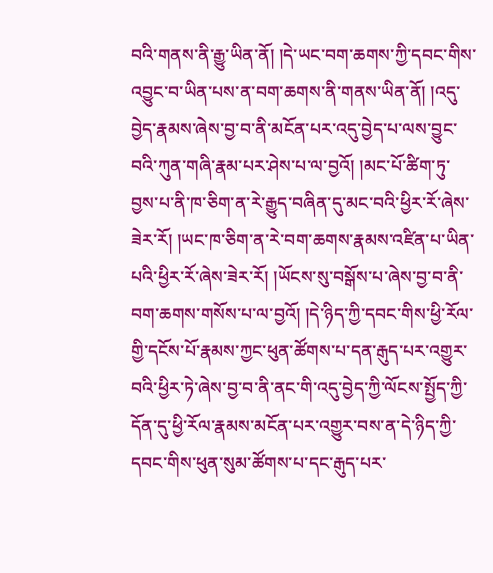བའི་གནས་ནི་རྒྱུ་ཡིན་ནོ། །དེ་ཡང་བག་ཆགས་ཀྱི་དབང་གིས་འབྱུང་བ་ཡིན་པས་ན་བག་ཆགས་ནི་གནས་ཡིན་ནོ། །འདུ་བྱེད་རྣམས་ཞེས་བྱ་བ་ནི་མངོན་པར་འདུ་བྱེད་པ་ལས་བྱུང་བའི་ཀུན་གཞི་རྣམ་པར་ཤེས་པ་ལ་བྱའོ། །མང་པོ་ཚིག་ཏུ་བྱས་པ་ནི་ཁ་ཅིག་ན་རེ་རྒྱུད་བཞིན་དུ་མང་བའི་ཕྱིར་རོ་ཞེས་ཟེར་རོ། །ཡང་ཁ་ཅིག་ན་རེ་བག་ཆགས་རྣམས་འཛིན་པ་ཡིན་པའི་ཕྱིར་རོ་ཞེས་ཟེར་རོ། །ཡོངས་སུ་བསྒོས་པ་ཞེས་བྱ་བ་ནི་བག་ཆགས་གསོས་པ་ལ་བྱའོ། །དེ་ཉིད་ཀྱི་དབང་གིས་ཕྱི་རོལ་གྱི་དངོས་པོ་རྣམས་ཀྱང་ཕུན་ཚོགས་པ་དན་རྒུད་པར་འགྱུར་བའི་ཕྱིར་ཏེ་ཞེས་བྱ་བ་ནི་ནང་གི་འདུ་བྱེད་ཀྱི་ལོངས་སྤྱོད་ཀྱི་དོན་དུ་ཕྱི་རོལ་རྣམས་མངོན་པར་འགྱུར་བས་ན་དེ་ཉིད་ཀྱི་དབང་གིས་ཕུན་སུམ་ཚོགས་པ་དང་རྒུད་པར་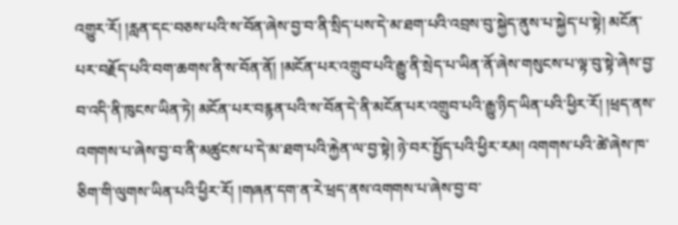འགྱུར་རོ། །རླན་དང་བཅས་པའི་ས་བོན་ཞེས་བྱ་བ་ནི་སྲིད་པས་དེ་མ་ཐག་པའི་འབྲས་བུ་སྐྱེད་ནུས་པ་སྐྱེད་པ་སྟེ། མངོན་པར་བརྗོད་པའི་བག་ཆགས་ནི་ས་བོན་ནོ། །མངོན་པར་འགྲུབ་པའི་རྒྱུ་ནི་སྲེད་པ་ཡིན་ནོ་ཞེས་གསུངས་པ་ལྟ་བུ་སྟེ་ཞེས་བྱ་བ་འདི་ནི་ཁུངས་ཡིན་ཏེ། མངོན་པར་བརྙན་པའི་ས་བོན་དེ་ནི་མངོན་པར་འགྲུབ་པའི་རྒྱུ་ཉིད་ཡིན་པའི་ཕྱིར་རོ། །ཕྲད་ནས་འགགས་པ་ཞེས་བྱ་བ་ནི་མཚུངས་པ་དེ་མ་ཐག་པའི་རྐྱེན་ལ་བྱ་སྟེ། ཉེ་བར་སྤྱོད་པའི་ཕྱིར་རམ། འགགས་པའི་ཚེ་ཞེས་ཁ་ཅིག་གི་ལུགས་ཡིན་པའི་ཕྱིར་རོ། །གཞན་དག་ན་རེ་ཕྲད་ནས་འགགས་པ་ཞེས་བྱ་བ་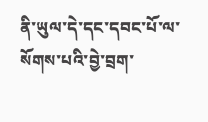ནི་ཡུལ་དེ་དང་དབང་པོ་ལ་སོགས་པའི་བྱེ་བྲག་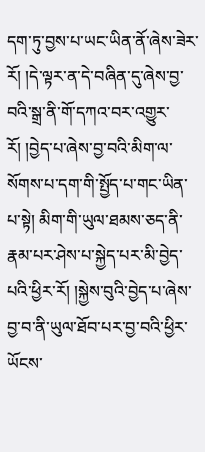དག་ཏུ་བྱས་པ་ཡང་ཡིན་ནོ་ཞེས་ཟེར་རོ། །དེ་ལྟར་ན་དེ་བཞིན་དུ་ཞེས་བྱ་བའི་སྒྲ་ནི་གོ་དཀའ་བར་འགྱུར་རོ། །བྱེད་པ་ཞེས་བྱ་བའི་མིག་ལ་སོགས་པ་དག་གི་སྤྱོད་པ་གང་ཡིན་པ་སྟེ། མིག་གི་ཡུལ་ཐམས་ཅད་ནི་རྣམ་པར་ཤེས་པ་སྐྱེད་པར་མི་བྱེད་པའི་ཕྱིར་རོ། །སྐྱེས་བུའི་བྱེད་པ་ཞེས་བྱ་བ་ནི་ཡུལ་ཐོབ་པར་བྱ་བའི་ཕྱིར་ཡོངས་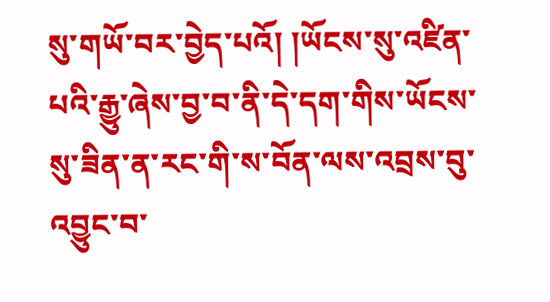སུ་གཡོ་བར་བྱེད་པའོ། །ཡོངས་སུ་འཛིན་པའི་རྒྱུ་ཞེས་བྱ་བ་ནི་དེ་དག་གིས་ཡོངས་སུ་ཟིན་ན་རང་གི་ས་བོན་ལས་འབྲས་བུ་འབྱུང་བ་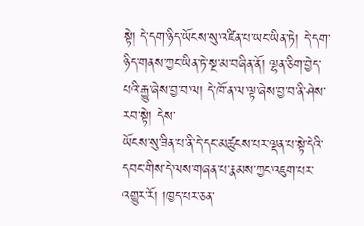སྟེ། དེ་དག་ཉིད་ཡོངས་སུ་འཛིན་པ་ཡང་ཡིན་ཏེ། དེ་དག་ཉིད་གནས་ཀྱང་ཡིན་ཏེ་སྔ་མ་བཞིན་ནོ། ལྷན་ཅིག་བྱེད་པའི་རྒྱུ་ཞེས་བྱ་བ་ལ། དེ་ཁོ་ན་ལ་ལྟ་ཞེས་བྱ་བ་ནི་ཤེས་རབ་སྟེ། དེས་
ཡོངས་སུ་ཟིན་པ་ནི་དེ་དང་མཚུངས་པར་ལྡན་པ་སྟེ་དེའི་དབང་གིས་དེ་ལས་གཞན་པ་རྣམས་ཀྱང་འཇུག་པར་འགྱུར་རོ། །ཁྱད་པར་ཅན་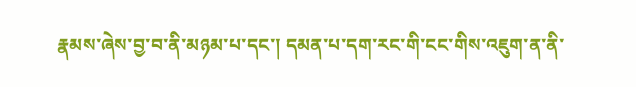རྣམས་ཞེས་བྱ་བ་ནི་མཉམ་པ་དང་། དམན་པ་དག་རང་གི་ངང་གིས་འཇུག་ན་ནི་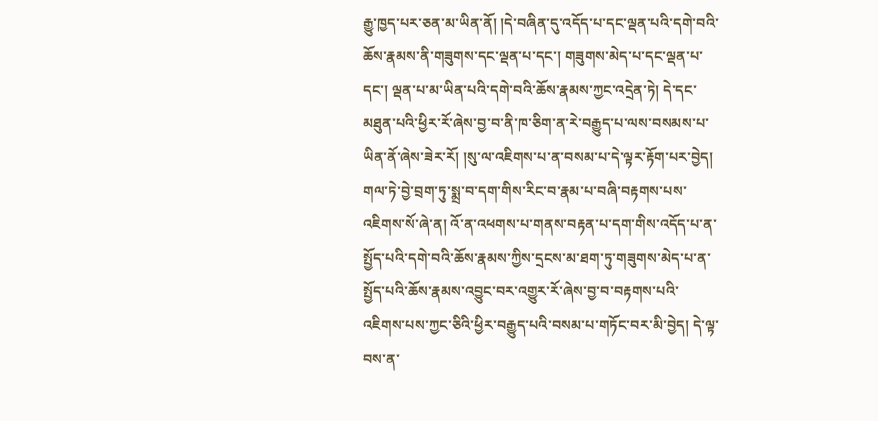རྒྱུ་ཁྱད་པར་ཅན་མ་ཡིན་ནོ། །དེ་བཞིན་དུ་འདོད་པ་དང་ལྡན་པའི་དགེ་བའི་ཆོས་རྣམས་ནི་གཟུགས་དང་ལྡན་པ་དང་། གཟུགས་མེད་པ་དང་ལྡན་པ་དང་། ལྡན་པ་མ་ཡིན་པའི་དགེ་བའི་ཆོས་རྣམས་ཀྱང་འདྲེན་ཏེ། དེ་དང་མཐུན་པའི་ཕྱིར་རོ་ཞེས་བྱ་བ་ནི་ཁ་ཅིག་ན་རེ་བརྒྱུད་པ་ལས་བསམས་པ་ཡིན་ནོ་ཞེས་ཟེར་རོ། །སུ་ལ་འཇིགས་པ་ན་བསམ་པ་དེ་ལྟར་རྟོག་པར་བྱེད། གལ་ཏེ་བྱེ་བྲག་ཏུ་སྨྲ་བ་དག་གིས་རིང་བ་རྣམ་པ་བཞི་བརྟགས་པས་འཇིགས་སོ་ཞེ་ན། འོ་ན་འཕགས་པ་གནས་བརྟན་པ་དག་གིས་འདོད་པ་ན་སྤྱོད་པའི་དགེ་བའི་ཆོས་རྣམས་ཀྱིས་དྲངས་མ་ཐག་ཏུ་གཟུགས་མེད་པ་ན་སྤྱོད་པའི་ཆོས་རྣམས་འབྱུང་བར་འགྱུར་རོ་ཞེས་བྱ་བ་བརྟགས་པའི་འཇིགས་པས་ཀྱང་ཅིའི་ཕྱིར་བརྒྱུད་པའི་བསམ་པ་གཏོང་བར་མི་བྱེད། དེ་ལྟ་བས་ན་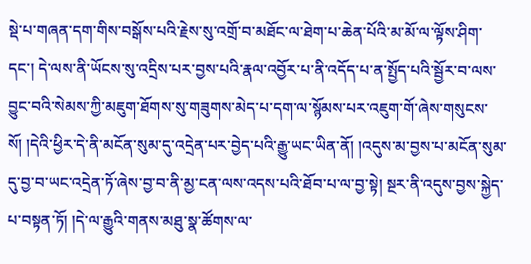སྡེ་པ་གཞན་དག་གིས་བསྒོས་པའི་རྗེས་སུ་འགྲོ་བ་མཐོང་ལ་ཐེག་པ་ཆེན་པོའི་མ་མོ་ལ་ལྟོས་ཤིག་དང་། དེ་ལས་ནི་ཡོངས་སུ་འདྲིས་པར་བྱས་པའི་རྣལ་འབྱོར་པ་ནི་འདོད་པ་ན་སྤྱོད་པའི་སྦྱོར་བ་ལས་བྱུང་བའི་སེམས་ཀྱི་མཇུག་ཐོགས་སུ་གཟུགས་མེད་པ་དག་ལ་སྙོམས་པར་འཇུག་གོ་ཞེས་གསུངས་སོ། །དེའི་ཕྱིར་དེ་ནི་མངོན་སུམ་དུ་འདྲེན་པར་བྱེད་པའི་རྒྱུ་ཡང་ཡིན་ནོ། །འདུས་མ་བྱས་པ་མངོན་སུམ་དུ་བྱ་བ་ཡང་འདྲེན་ཏོ་ཞེས་བྱ་བ་ནི་མྱ་ངན་ལས་འདས་པའི་ཐོབ་པ་ལ་བྱ་སྟེ། སྔར་ནི་འདུས་བྱས་སྐྱེད་པ་བསྟན་ཏོ། །དེ་ལ་རྒྱུའི་གནས་མཐུ་སྣ་ཚོགས་ལ་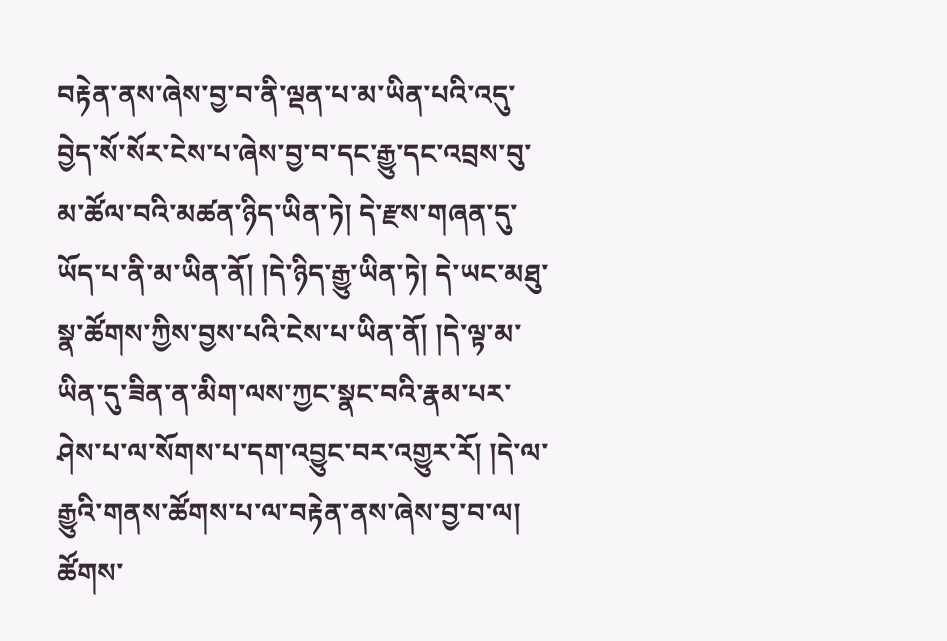བརྟེན་ནས་ཞེས་བྱ་བ་ནི་ལྡན་པ་མ་ཡིན་པའི་འདུ་བྱེད་སོ་སོར་ངེས་པ་ཞེས་བྱ་བ་དང་རྒྱུ་དང་འབྲས་བུ་མ་ཚོལ་བའི་མཚན་ཉིད་ཡིན་ཏེ། དེ་རྫས་གཞན་དུ་ཡོད་པ་ནི་མ་ཡིན་ནོ། །དེ་ཉིད་རྒྱུ་ཡིན་ཏེ། དེ་ཡང་མཐུ་སྣ་ཚོགས་ཀྱིས་བྱས་པའི་ངེས་པ་ཡིན་ནོ། །དེ་ལྟ་མ་ཡིན་དུ་ཟིན་ན་མིག་ལས་ཀྱང་སྣང་བའི་རྣམ་པར་ཤེས་པ་ལ་སོགས་པ་དག་འབྱུང་བར་འགྱུར་རོ། །དེ་ལ་རྒྱུའི་གནས་ཚོགས་པ་ལ་བརྟེན་ནས་ཞེས་བྱ་བ་ལ། ཚོགས་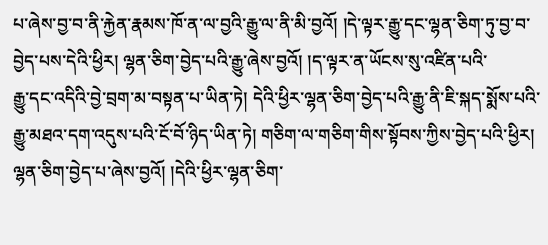པ་ཞེས་བྱ་བ་ནི་རྐྱེན་རྣམས་ཁོ་ན་ལ་བྱའི་རྒྱུ་ལ་ནི་མི་བྱའོ། །དེ་ལྟར་རྒྱུ་དང་ལྷན་ཅིག་ཏུ་བྱ་བ་བྱེད་པས་དེའི་ཕྱིར། ལྷན་ཅིག་བྱེད་པའི་རྒྱུ་ཞེས་བྱའོ། །ད་ལྟར་ན་ཡོངས་སུ་འཛིན་པའི་
རྒྱུ་དང་འདིའི་བྱེ་བྲག་མ་བསྟན་པ་ཡིན་ཏེ། དེའི་ཕྱིར་ལྷན་ཅིག་བྱེད་པའི་རྒྱུ་ནི་ཇི་སྐད་སྨོས་པའི་རྒྱུ་མཐའ་དག་འདུས་པའི་ངོ་བོ་ཉིད་ཡིན་ཏེ། གཅིག་ལ་གཅིག་གིས་སྟོབས་ཀྱིས་བྱེད་པའི་ཕྱིར། ལྷན་ཅིག་བྱེད་པ་ཞེས་བྱའོ། །དེའི་ཕྱིར་ལྷན་ཅིག་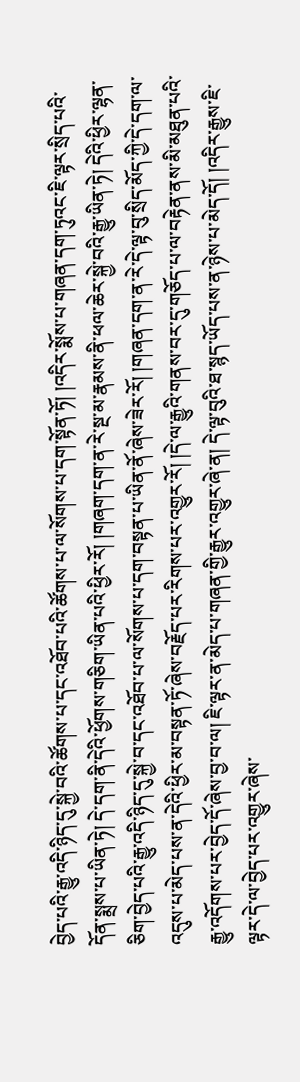བྱེད་པའི་རྒྱུ་འདི་ཉིད་དུ་སྐྱེ་བའི་ཚོགས་པ་དང་འཐོབ་པའི་ཚོགས་པ་ལ་སོགས་པ་དག་སྟོན་ཏོ། །འདིར་སྨོས་པ་གཞན་དག་ཏུའང་ཇི་ལྟར་སྲིད་པའི་དོན་སྨྲས་པ་ཡིན་ཏེ། དེ་དག་ནི་དེའི་ཕྱོགས་གཅིག་ཡིན་པའི་ཕྱིར་རོ། །གཞག་དག་ན་རེ་སྔ་མ་རྣམས་ནི་ཕལ་ཆེར་སྐྱེ་བའི་རྒྱུ་ཡིན་ཏེ། དེའི་ཕྱིར་ལྷན་ཅིག་བྱེད་པའི་རྒྱུ་འདི་ཉིད་དུ་སྐྱེ་བ་དང་འཐོབ་པ་ལ་སོགས་པ་དག་བསྟན་པ་ཡིན་ནོ་ཞེས་ཟེར་རོ། །གཞན་དག་ན་རེ་དེ་ལྟ་བུ་སྲིད་མོད་ཀྱི་དེ་དག་ལ་འདུས་པ་མེད་པས་ན་དེའི་ཕྱིར་མ་བསྟན་ཏོ་ཞེས་བརྗོད་པར་རིགས་པར་འགྱུར་རོ། །དེ་ལ་རྒྱུའི་གནས་བར་དུ་གཅོད་པ་ལ་བརྟེན་ནས་མི་མཐུན་པའི་རྒྱུ་འདོགས་པར་བྱེད་དོ་ཞེས་བྱ་བ་ལ། ཇི་ལྟར་ན་མེད་པ་གཞན་གྱི་རྒྱུར་འགྱུར་ཞེ་ན། དེ་ལྟ་བུའི་ཐ་སྙད་ཡོད་པས་ན་ཉེས་པ་མེད་དོ། །འདིར་རྒྱུས་ཇི་ལྟར་དེ་ལ་བྱེད་པར་འགྱུར་ཞེས་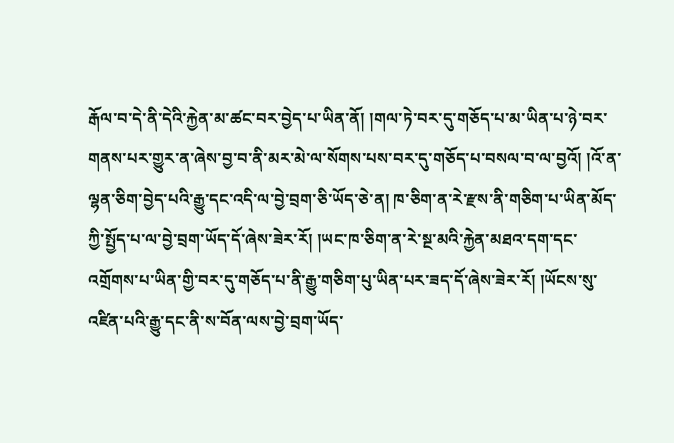རྒོལ་བ་དེ་ནི་དེའི་རྐྱེན་མ་ཚང་བར་བྱེད་པ་ཡིན་ནོ། །གལ་ཏེ་བར་དུ་གཅོད་པ་མ་ཡིན་པ་ཉེ་བར་གནས་པར་གྱུར་ན་ཞེས་བྱ་བ་ནི་མར་མེ་ལ་སོགས་པས་བར་དུ་གཅོད་པ་བསལ་བ་ལ་བྱའོ། །འོ་ན་ལྷན་ཅིག་བྱེད་པའི་རྒྱུ་དང་འདི་ལ་བྱེ་བྲག་ཅི་ཡོད་ཅེ་ན། ཁ་ཅིག་ན་རེ་རྫས་ནི་གཅིག་པ་ཡིན་མོད་ཀྱི་སྤྱོད་པ་ལ་བྱེ་བྲག་ཡོད་དོ་ཞེས་ཟེར་རོ། །ཡང་ཁ་ཅིག་ན་རེ་སྔ་མའི་རྐྱེན་མཐའ་དག་དང་འགྲོགས་པ་ཡིན་གྱི་བར་དུ་གཅོད་པ་ནི་རྒྱུ་གཅིག་པུ་ཡིན་པར་ཟད་དོ་ཞེས་ཟེར་རོ། །ཡོངས་སུ་འཛིན་པའི་རྒྱུ་དང་ནི་ས་བོན་ལས་བྱེ་བྲག་ཡོད་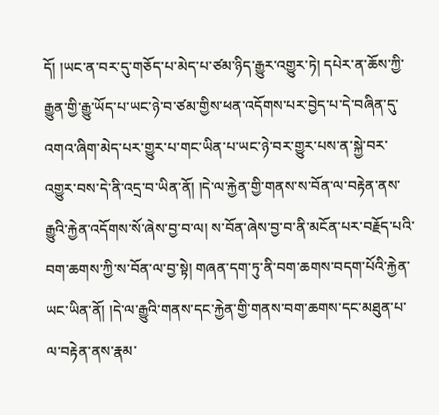དོ། །ཡང་ན་བར་དུ་གཅོད་པ་མེད་པ་ཙམ་ཉིད་རྒྱུར་འགྱུར་ཏེ། དཔེར་ན་ཆོས་ཀྱི་རྒྱུན་གྱི་རྒྱུ་ཡོད་པ་ཡང་ཉེ་བ་ཙམ་གྱིས་ཕན་འདོགས་པར་བྱེད་པ་དེ་བཞིན་དུ་འགའ་ཞིག་མེད་པར་གྱུར་པ་གང་ཡིན་པ་ཡང་ཉེ་བར་གྱུར་པས་ན་སྐྱེ་བར་འགྱུར་བས་དེ་ནི་འདྲ་བ་ཡིན་ནོ། །དེ་ལ་རྐྱེན་གྱི་གནས་ས་བོན་ལ་བརྟེན་ནས་རྒྱུའི་རྐྱེན་འདོགས་སོ་ཞེས་བྱ་བ་ལ། ས་བོན་ཞེས་བྱ་བ་ནི་མངོན་པར་བརྗོད་པའི་བག་ཆགས་ཀྱི་ས་བོན་ལ་བྱ་སྟེ། གཞན་དག་ཏུ་ནི་བག་ཆགས་བདག་པོའི་རྐྱེན་ཡང་ཡིན་ནོ། །དེ་ལ་རྒྱུའི་གནས་དང་རྐྱེན་གྱི་གནས་བག་ཆགས་དང་མཐུན་པ་ལ་བརྟེན་ནས་རྣམ་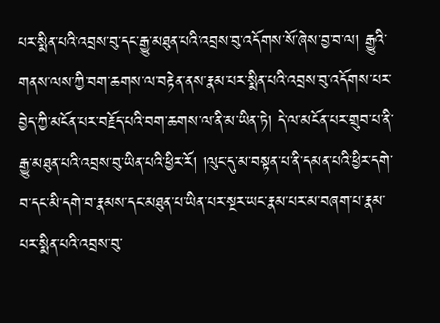པར་སྨིན་པའི་འབྲས་བུ་དང་རྒྱུ་མཐུན་པའི་འབྲས་བུ་འདོགས་སོ་ཞེས་བྱ་བ་ལ། རྒྱུའི་གནས་ལས་ཀྱི་བག་ཆགས་ལ་བརྟེན་ནས་རྣམ་པར་སྨིན་པའི་འབྲས་བུ་འདོགས་པར་བྱེད་ཀྱི་མངོན་པར་བརྗོད་པའི་བག་ཆགས་ལ་ནི་མ་ཡིན་ཏེ། དེ་ལ་མངོན་པར་གྲུབ་པ་ནི་རྒྱུ་མཐུན་པའི་འབྲས་བུ་ཡིན་པའི་ཕྱིར་རོ། །ལུང་དུ་མ་བསྟན་པ་ནི་དམན་པའི་ཕྱིར་དགེ་བ་དང་མི་དགེ་བ་རྣམས་དང་མཐུན་པ་ཡིན་པར་སྔར་ཡང་རྣམ་པར་མ་བཞག་པ་རྣམ་པར་སྨིན་པའི་འབྲས་བུ་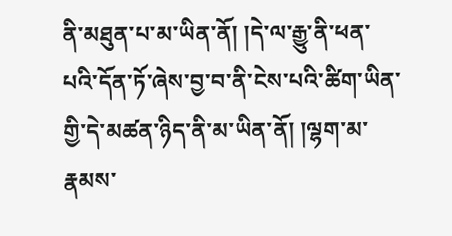ནི་མཐུན་པ་མ་ཡིན་ནོ། །དེ་ལ་རྒྱུ་ནི་ཕན་པའི་དོན་ཏོ་ཞེས་བྱ་བ་ནི་ངེས་པའི་ཚིག་ཡིན་གྱི་དེ་མཚན་ཉིད་ནི་མ་ཡིན་ནོ། །ལྷག་མ་རྣམས་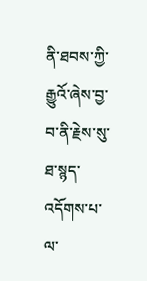ནི་ཐབས་ཀྱི་རྒྱུའོ་ཞེས་བྱ་བ་ནི་རྗེས་སུ་ཐ་སྙད་འདོགས་པ་ལ་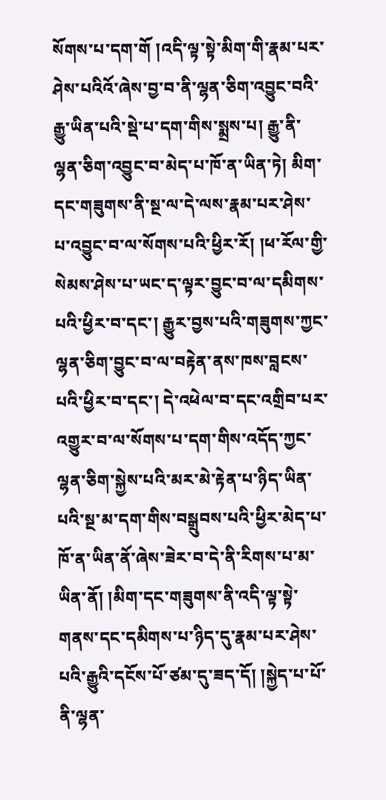སོགས་པ་དག་གོ །འདི་ལྟ་སྟེ་མིག་གི་རྣམ་པར་ཤེས་པའིའོ་ཞེས་བྱ་བ་ནི་ལྷན་ཅིག་འབྱུང་བའི་རྒྱུ་ཡིན་པའི་སྡེ་པ་དག་གིས་སྨྲས་པ། རྒྱུ་ནི་ལྷན་ཅིག་འབྱུང་བ་མེད་པ་ཁོ་ན་ཡིན་ཏེ། མིག་དང་གཟུགས་ནི་སྔ་ལ་དེ་ལས་རྣམ་པར་ཤེས་པ་འབྱུང་བ་ལ་སོགས་པའི་ཕྱིར་རོ། །ཕ་རོལ་གྱི་སེམས་ཤེས་པ་ཡང་ད་ལྟར་བྱུང་བ་ལ་དམིགས་པའི་ཕྱིར་བ་དང་། རྒྱུར་བྱས་པའི་གཟུགས་ཀྱང་ལྷན་ཅིག་བྱུང་བ་ལ་བརྟེན་ནས་ཁས་བླངས་པའི་ཕྱིར་བ་དང་། དེ་འཕེལ་བ་དང་འགྲིབ་པར་འགྱུར་བ་ལ་སོགས་པ་དག་གིས་འདོད་ཀྱང་ལྷན་ཅིག་སྐྱེས་པའི་མར་མེ་རྟེན་པ་ཉིད་ཡིན་པའི་སྔ་མ་དག་གིས་བསྒྲུབས་པའི་ཕྱིར་མེད་པ་ཁོ་ན་ཡིན་ནོ་ཞེས་ཟེར་བ་དེ་ནི་རིགས་པ་མ་ཡིན་ནོ། །མིག་དང་གཟུགས་ནི་འདི་ལྟ་སྟེ་གནས་དང་དམིགས་པ་ཉིད་དུ་རྣམ་པར་ཤེས་པའི་རྒྱུའི་དངོས་པོ་ཙམ་དུ་ཟད་དོ། །སྐྱེད་པ་པོ་ནི་ལྷན་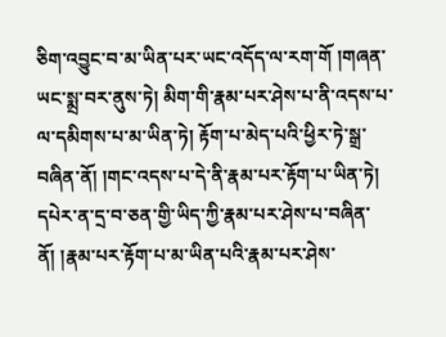ཅིག་འབྱུང་བ་མ་ཡིན་པར་ཡང་འདོད་ལ་རག་གོ །གཞན་ཡང་སྨྲ་བར་ནུས་ཏེ། མིག་གི་རྣམ་པར་ཤེས་པ་ནི་འདས་པ་ལ་དམིགས་པ་མ་ཡིན་ཏེ། རྟོག་པ་མེད་པའི་ཕྱིར་ཏེ་སྒྲ་བཞིན་ནོ། །གང་འདས་པ་དེ་ནི་རྣམ་པར་རྟོག་པ་ཡིན་ཏེ། དཔེར་ན་དྲ་བ་ཅན་གྱི་ཡིད་ཀྱི་རྣམ་པར་ཤེས་པ་བཞིན་ནོ། །རྣམ་པར་རྟོག་པ་མ་ཡིན་པའི་རྣམ་པར་ཤེས་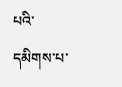པའི་དམིགས་པ་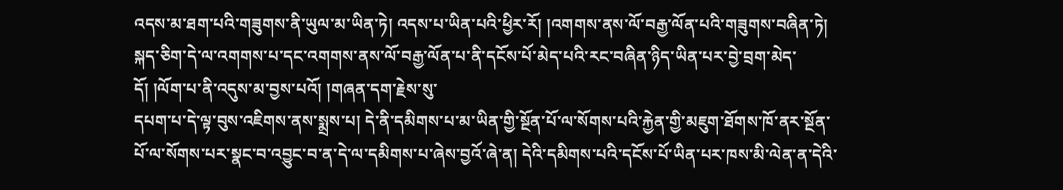འདས་མ་ཐག་པའི་གཟུགས་ནི་ཡུལ་མ་ཡིན་ཏེ། འདས་པ་ཡིན་པའི་ཕྱིར་རོ། །འགགས་ནས་ལོ་བརྒྱ་ལོན་པའི་གཟུགས་བཞིན་ཏེ། སྐད་ཅིག་དེ་ལ་འགགས་པ་དང་འགགས་ནས་ལོ་བརྒྱ་ལོན་པ་ནི་དངོས་པོ་མེད་པའི་རང་བཞིན་ཉིད་ཡིན་པར་བྱེ་བྲག་མེད་དོ། །ལོག་པ་ནི་འདུས་མ་བྱས་པའོ། །གཞན་དག་རྗེས་སུ་
དཔག་པ་དེ་ལྟ་བུས་འཇིགས་ནས་སྨྲས་པ། དེ་ནི་དམིགས་པ་མ་ཡིན་གྱི་སྔོན་པོ་ལ་སོགས་པའི་རྐྱེན་གྱི་མཇུག་ཐོགས་ཁོ་ནར་སྔོན་པོ་ལ་སོགས་པར་སྣང་བ་འབྱུང་བ་ན་དེ་ལ་དམིགས་པ་ཞེས་བྱའོ་ཞེ་ན། དེའི་དམིགས་པའི་དངོས་པོ་ཡིན་པར་ཁས་མི་ལེན་ན་དེའི་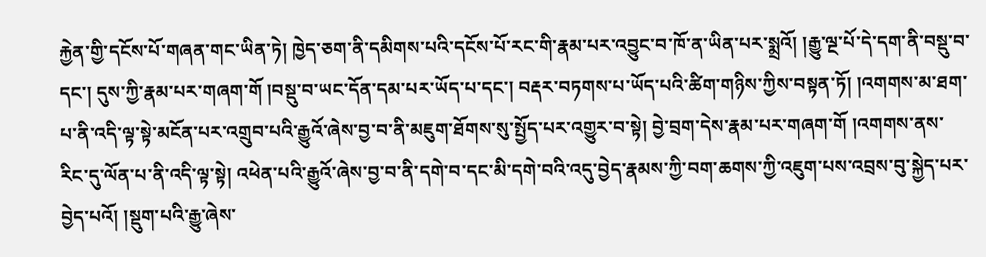རྐྱེན་གྱི་དངོས་པོ་གཞན་གང་ཡིན་ཏེ། ཁྱེད་ཅག་ནི་དམིགས་པའི་དངོས་པོ་རང་གི་རྣམ་པར་འབྱུང་བ་ཁོ་ན་ཡིན་པར་སྨྲའོ། །རྒྱུ་ལྔ་པོ་དེ་དག་ནི་བསྡུ་བ་དང་། དུས་ཀྱི་རྣམ་པར་གཞག་གོ །བསྡུ་བ་ཡང་དོན་དམ་པར་ཡོད་པ་དང་། བརྡར་བཏགས་པ་ཡོད་པའི་ཚིག་གཉིས་ཀྱིས་བསྟན་ཏོ། །འགགས་མ་ཐག་པ་ནི་འདི་ལྟ་སྟེ་མངོན་པར་འགྲུབ་པའི་རྒྱུའོ་ཞེས་བྱ་བ་ནི་མཇུག་ཐོགས་སུ་སྤྱོད་པར་འགྱུར་བ་སྟེ། བྱེ་བྲག་དེས་རྣམ་པར་གཞག་གོ །འགགས་ནས་རིང་དུ་ལོན་པ་ནི་འདི་ལྟ་སྟེ། འཕེན་པའི་རྒྱུའོ་ཞེས་བྱ་བ་ནི་དགེ་བ་དང་མི་དགེ་བའི་འདུ་བྱེད་རྣམས་ཀྱི་བག་ཆགས་ཀྱི་འཇུག་པས་འབྲས་བུ་སྐྱེད་པར་བྱེད་པའོ། །སྡུག་པའི་རྒྱུ་ཞེས་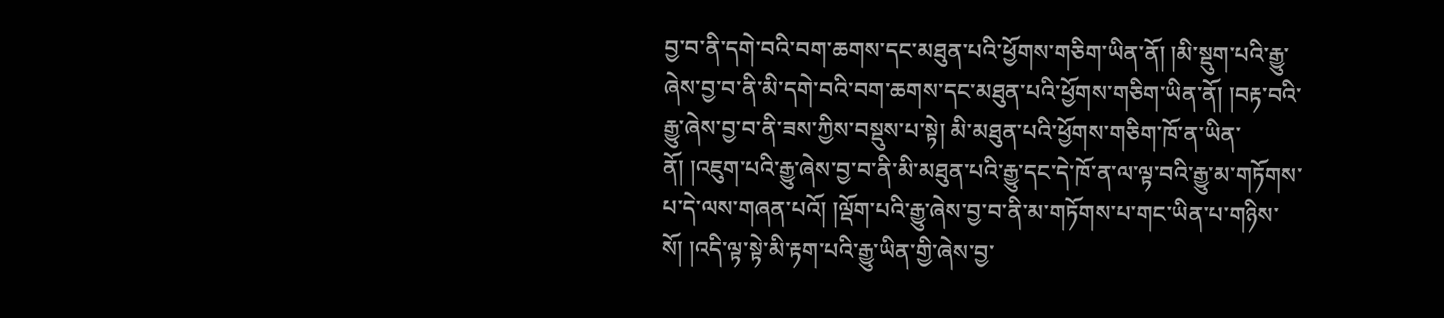བྱ་བ་ནི་དགེ་བའི་བག་ཆགས་དང་མཐུན་པའི་ཕྱོགས་གཅིག་ཡིན་ནོ། །མི་སྡུག་པའི་རྒྱུ་ཞེས་བྱ་བ་ནི་མི་དགེ་བའི་བག་ཆགས་དང་མཐུན་པའི་ཕྱོགས་གཅིག་ཡིན་ནོ། །བརྟ་བའི་རྒྱུ་ཞེས་བྱ་བ་ནི་ཟས་ཀྱིས་བསྡུས་པ་སྟེ། མི་མཐུན་པའི་ཕྱོགས་གཅིག་ཁོ་ན་ཡིན་ནོ། །འཇུག་པའི་རྒྱུ་ཞེས་བྱ་བ་ནི་མི་མཐུན་པའི་རྒྱུ་དང་དེ་ཁོ་ན་ལ་ལྟ་བའི་རྒྱུ་མ་གཏོགས་པ་དེ་ལས་གཞན་པའོ། །ལྡོག་པའི་རྒྱུ་ཞེས་བྱ་བ་ནི་མ་གཏོགས་པ་གང་ཡིན་པ་གཉིས་སོ། །འདི་ལྟ་སྟེ་མི་རྟག་པའི་རྒྱུ་ཡིན་གྱི་ཞེས་བྱ་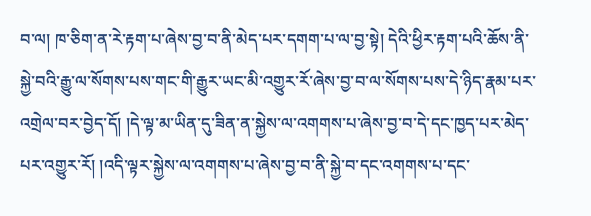བ་ལ། ཁ་ཅིག་ན་རེ་རྟག་པ་ཞེས་བྱ་བ་ནི་མེད་པར་དགག་པ་ལ་བྱ་སྟེ། དེའི་ཕྱིར་རྟག་པའི་ཆོས་ནི་སྐྱེ་བའི་རྒྱུ་ལ་སོགས་པས་གང་གི་རྒྱུར་ཡང་མི་འགྱུར་རོ་ཞེས་བྱ་བ་ལ་སོགས་པས་དེ་ཉིད་རྣམ་པར་འགྲེལ་བར་བྱེད་དོ། །དེ་ལྟ་མ་ཡིན་དུ་ཟིན་ན་སྐྱེས་ལ་འགགས་པ་ཞེས་བྱ་བ་དེ་དང་ཁྱད་པར་མེད་པར་འགྱུར་རོ། །འདི་ལྟར་སྐྱེས་ལ་འགགས་པ་ཞེས་བྱ་བ་ནི་སྐྱེ་བ་དང་འགགས་པ་དང་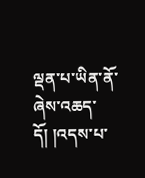ལྡན་པ་ཡིན་ནོ་ཞེས་འཆད་དོ། །འདས་པ་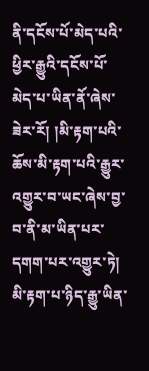ནི་དངོས་པོ་མེད་པའི་ཕྱིར་རྒྱུའི་དངོས་པོ་མེད་པ་ཡིན་ནོ་ཞེས་ཟེར་རོ། །མི་རྟག་པའི་ཆོས་མི་རྟག་པའི་རྒྱུར་འགྱུར་བ་ཡང་ཞེས་བྱ་བ་ནི་མ་ཡིན་པར་དགག་པར་འགྱུར་ཏེ། མི་རྟག་པ་ཉིད་རྒྱུ་ཡིན་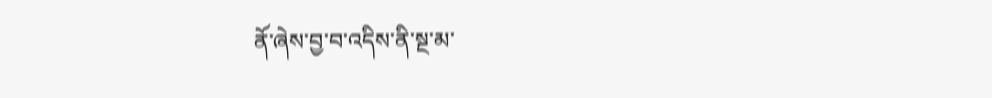ནོ་ཞེས་བྱ་བ་འདིས་ནི་སྔ་མ་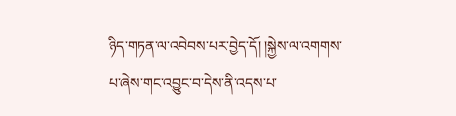ཉིད་གཏན་ལ་འབེབས་པར་བྱེད་དོ། །སྐྱེས་ལ་འགགས་པ་ཞེས་གང་འབྱུང་བ་དེས་ནི་འདས་པ་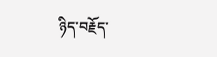ཉིད་བརྗོད་